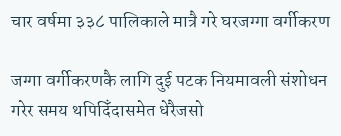चार वर्षमा ३३८ पालिकाले मात्रै गरे घरजग्गा वर्गीकरण

जग्गा वर्गीकरणकै लागि दुई पटक नियमावली संशोधन गरेर समय थपिदिँदासमेत धेरैजसो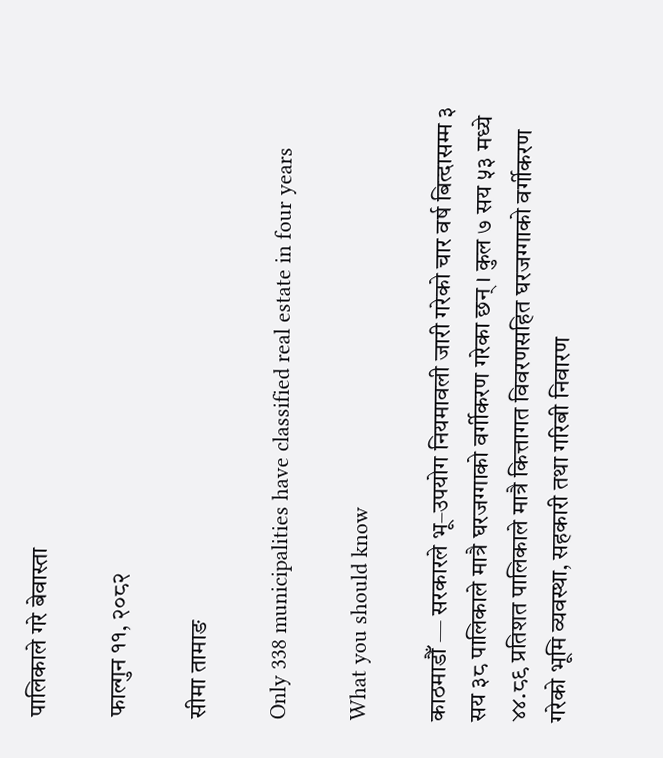पालिकाले गरे बेवास्ता

फाल्गुन ११, २०८२

सीमा तामाङ

Only 338 municipalities have classified real estate in four years

What you should know

काठमाडौँ — सरकारले भू–उपयोग नियमावली जारी गरेको चार वर्ष बित्दासम्म ३ सय ३८ पालिकाले मात्रै घरजग्गाको वर्गीकरण गरेका छन् । कुल ७ सय ५३ मध्ये ४४.८९ प्रतिशत पालिकाले मात्रै कित्तागत विवरणसहित घरजग्गाको वर्गीकरण गरेको भूमि व्यवस्था, सहकारी तथा गरिबी निवारण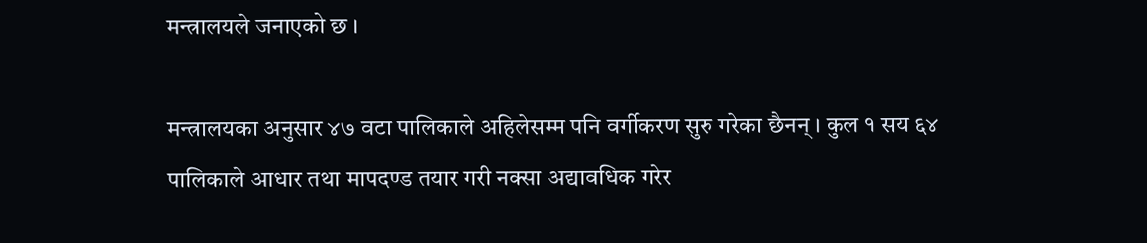मन्त्रालयले जनाएको छ ।

मन्त्रालयका अनुसार ४७ वटा पालिकाले अहिलेसम्म पनि वर्गीकरण सुरु गरेका छैनन् । कुल १ सय ६४ पालिकाले आधार तथा मापदण्ड तयार गरी नक्सा अद्यावधिक गरेर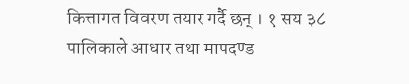कित्तागत विवरण तयार गर्दै छन् । १ सय ३८ पालिकाले आधार तथा मापदण्ड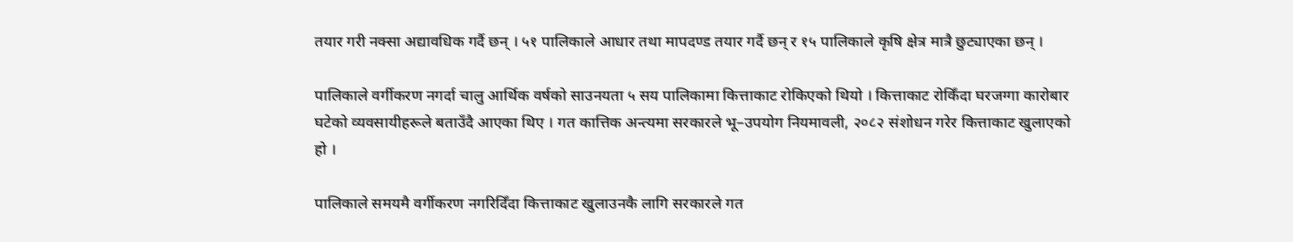तयार गरी नक्सा अद्यावधिक गर्दै छन् । ५१ पालिकाले आधार तथा मापदण्ड तयार गर्दै छन् र १५ पालिकाले कृषि क्षेत्र मात्रै छुट्याएका छन् ।

पालिकाले वर्गीकरण नगर्दा चालु आर्थिक वर्षको साउनयता ५ सय पालिकामा कित्ताकाट रोकिएको थियो । कित्ताकाट रोकिँदा घरजग्गा कारोबार घटेको व्यवसायीहरूले बताउँदै आएका थिए । गत कात्तिक अन्त्यमा सरकारले भू–उपयोग नियमावली, २०८२ संशोधन गरेर कित्ताकाट खुलाएको हो ।

पालिकाले समयमै वर्गीकरण नगरिदिँदा कित्ताकाट खुलाउनकै लागि सरकारले गत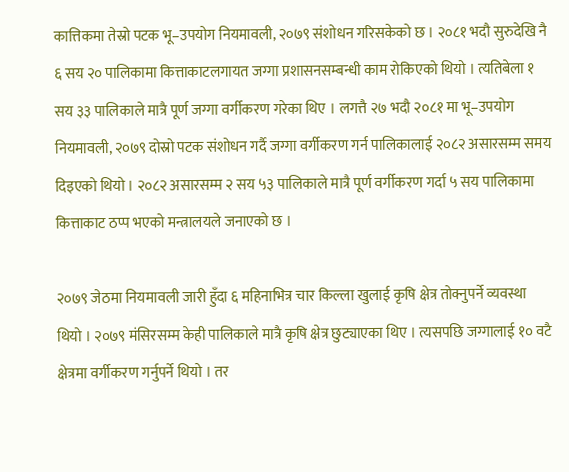कात्तिकमा तेस्रो पटक भू–उपयोग नियमावली, २०७९ संशोधन गरिसकेको छ । २०८१ भदौ सुरुदेखि नै ६ सय २० पालिकामा कित्ताकाटलगायत जग्गा प्रशासनसम्बन्धी काम रोकिएको थियो । त्यतिबेला १ सय ३३ पालिकाले मात्रै पूर्ण जग्गा वर्गीकरण गरेका थिए । लगत्तै २७ भदौ २०८१ मा भू–उपयोग नियमावली, २०७९ दोस्रो पटक संशोधन गर्दै जग्गा वर्गीकरण गर्न पालिकालाई २०८२ असारसम्म समय दिइएको थियो । २०८२ असारसम्म २ सय ५३ पालिकाले मात्रै पूर्ण वर्गीकरण गर्दा ५ सय पालिकामा कित्ताकाट ठप्प भएको मन्त्रालयले जनाएको छ ।

२०७९ जेठमा नियमावली जारी हुँदा ६ महिनाभित्र चार किल्ला खुलाई कृषि क्षेत्र तोक्नुपर्ने व्यवस्था थियो । २०७९ मंसिरसम्म केही पालिकाले मात्रै कृषि क्षेत्र छुट्याएका थिए । त्यसपछि जग्गालाई १० वटै क्षेत्रमा वर्गीकरण गर्नुपर्ने थियो । तर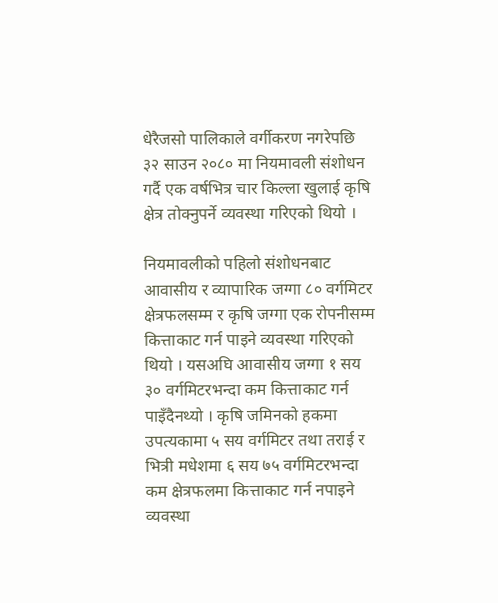धेरैजसो पालिकाले वर्गीकरण नगरेपछि ३२ साउन २०८० मा नियमावली संशोधन गर्दै एक वर्षभित्र चार किल्ला खुलाई कृषि क्षेत्र तोक्नुपर्ने व्यवस्था गरिएको थियो ।

नियमावलीको पहिलो संशोधनबाट आवासीय र व्यापारिक जग्गा ८० वर्गमिटर क्षेत्रफलसम्म र कृषि जग्गा एक रोपनीसम्म कित्ताकाट गर्न पाइने व्यवस्था गरिएको थियो । यसअघि आवासीय जग्गा १ सय ३० वर्गमिटरभन्दा कम कित्ताकाट गर्न पाइँदैनथ्यो । कृषि जमिनको हकमा उपत्यकामा ५ सय वर्गमिटर तथा तराई र भित्री मधेशमा ६ सय ७५ वर्गमिटरभन्दा कम क्षेत्रफलमा कित्ताकाट गर्न नपाइने व्यवस्था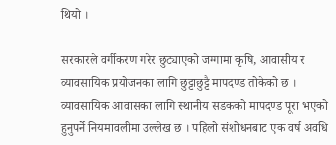थियो ।

सरकारले वर्गीकरण गरेर छुट्याएको जग्गामा कृषि, आवासीय र व्यावसायिक प्रयोजनका लागि छुट्टाछुट्टै मापदण्ड तोकेको छ । व्यावसायिक आवासका लागि स्थानीय सडकको मापदण्ड पूरा भएको हुनुपर्ने नियमावलीमा उल्लेख छ । पहिलो संशोधनबाट एक वर्ष अवधि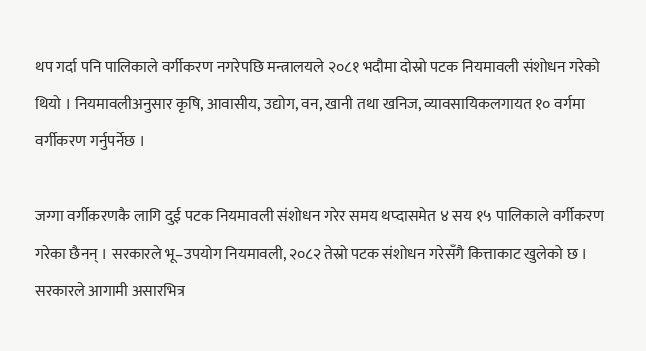थप गर्दा पनि पालिकाले वर्गीकरण नगरेपछि मन्त्रालयले २०८१ भदौमा दोस्रो पटक नियमावली संशोधन गरेको थियो । नियमावलीअनुसार कृषि, आवासीय, उद्योग, वन, खानी तथा खनिज, व्यावसायिकलगायत १० वर्गमा वर्गीकरण गर्नुपर्नेछ ।

जग्गा वर्गीकरणकै लागि दुई पटक नियमावली संशोधन गरेर समय थप्दासमेत ४ सय १५ पालिकाले वर्गीकरण गरेका छैनन् । सरकारले भू–उपयोग नियमावली, २०८२ तेस्रो पटक संशोधन गरेसँगै कित्ताकाट खुलेको छ । सरकारले आगामी असारभित्र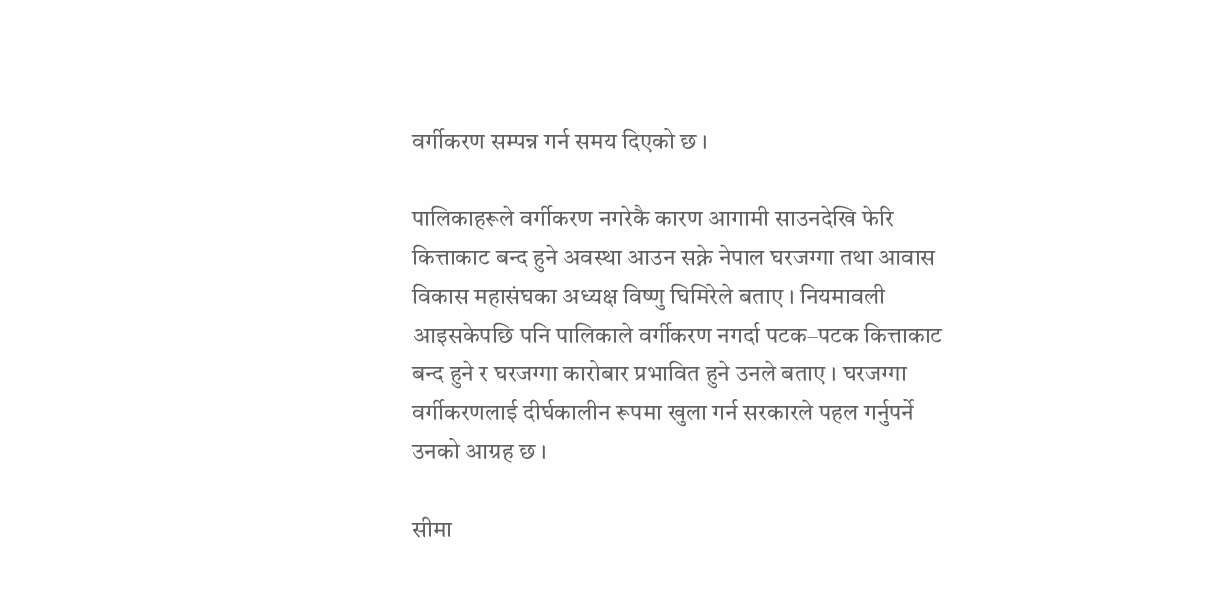वर्गीकरण सम्पन्न गर्न समय दिएको छ ।

पालिकाहरूले वर्गीकरण नगरेकै कारण आगामी साउनदेखि फेरि कित्ताकाट बन्द हुने अवस्था आउन सक्ने नेपाल घरजग्गा तथा आवास विकास महासंघका अध्यक्ष विष्णु घिमिरेले बताए । नियमावली आइसकेपछि पनि पालिकाले वर्गीकरण नगर्दा पटक–पटक कित्ताकाट बन्द हुने र घरजग्गा कारोबार प्रभावित हुने उनले बताए । घरजग्गा वर्गीकरणलाई दीर्घकालीन रूपमा खुला गर्न सरकारले पहल गर्नुपर्ने उनको आग्रह छ ।

सीमा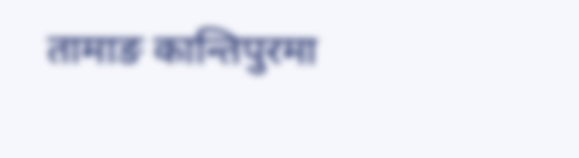तामाङ कान्तिपुरमा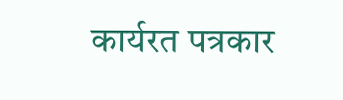कार्यरत पत्रकार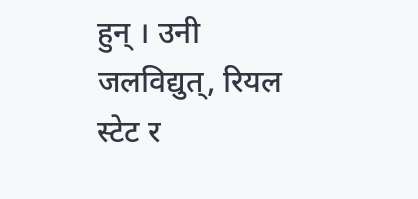हुन् । उनी जलविद्युत्, रियल स्टेट र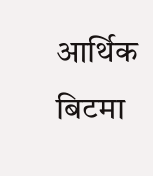आर्थिक बिटमा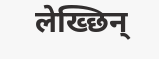लेख्छिन्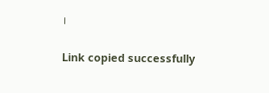।

Link copied successfully